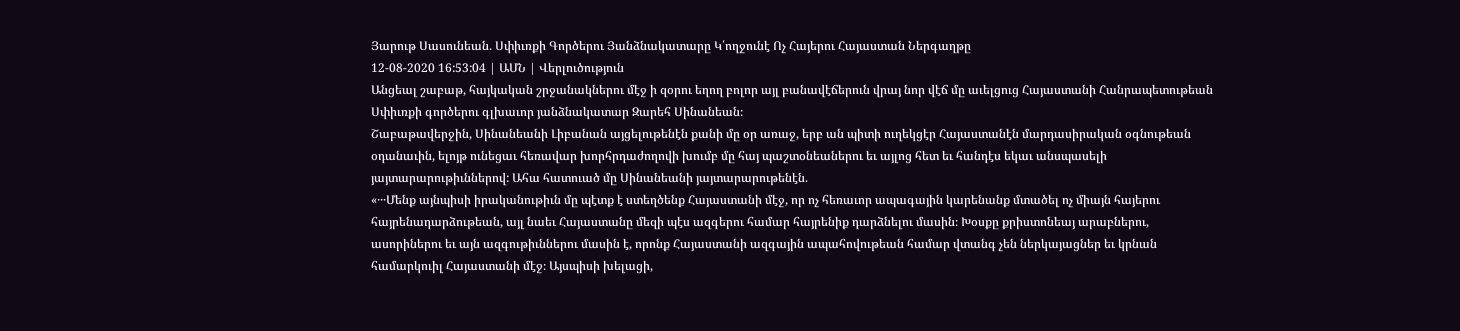Յարութ Սասունեան. Սփիւռքի Գործերու Յանձնակատարը Կ՛ողջունէ Ոչ Հայերու Հայաստան Ներգաղթը
12-08-2020 16:53:04 | ԱՄՆ | Վերլուծություն
Անցեալ շաբաթ, հայկական շրջանակներու մէջ ի զօրու եղող բոլոր այլ բանավէճերուն վրայ նոր վէճ մը աւելցուց Հայաստանի Հանրապետութեան Սփիւռքի գործերու գլխաւոր յանձնակատար Զարեհ Սինանեան։
Շաբաթավերջին, Սինանեանի Լիբանան այցելութենէն քանի մը օր առաջ, երբ ան պիտի ուղեկցէր Հայաստանէն մարդասիրական օգնութեան օդանաւին, ելոյթ ունեցաւ հեռավար խորհրդաժողովի խումբ մը հայ պաշտօնեաներու եւ այլոց հետ եւ հանդէս եկաւ անսպասելի յայտարարութիւններով: Ահա հատուած մը Սինանեանի յայտարարութենէն.
«․․․Մենք այնպիսի իրականութիւն մը պէտք է ստեղծենք Հայաստանի մէջ, որ ոչ հեռաւոր ապագային կարենանք մտածել ոչ միայն հայերու հայրենադարձութեան, այլ նաեւ Հայաստանը մեզի պէս ազգերու համար հայրենիք դարձնելու մասին։ Խօսքը քրիստոնեայ արաբներու, ասորիներու եւ այն ազգութիւններու մասին է, որոնք Հայաստանի ազգային ապահովութեան համար վտանգ չեն ներկայացներ եւ կրնան համարկուիլ Հայաստանի մէջ։ Այսպիսի խելացի,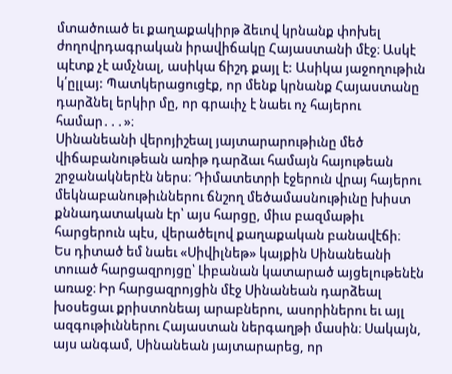մտածուած եւ քաղաքակիրթ ձեւով կրնանք փոխել ժողովրդագրական իրավիճակը Հայաստանի մէջ։ Ասկէ պէտք չէ ամչնալ, ասիկա ճիշդ քայլ է: Ասիկա յաջողութիւն կ՛ըլլայ: Պատկերացուցէք, որ մենք կրնանք Հայաստանը դարձնել երկիր մը, որ գրաւիչ է նաեւ ոչ հայերու համար․․․»։
Սինանեանի վերոյիշեալ յայտարարութիւնը մեծ վիճաբանութեան առիթ դարձաւ համայն հայութեան շրջանակներէն ներս։ Դիմատետրի էջերուն վրայ հայերու մեկնաբանութիւններու ճնշող մեծամասնութիւնը խիստ քննադատական էր՝ այս հարցը, միւս բազմաթիւ հարցերուն պէս, վերածելով քաղաքական բանավէճի։
Ես դիտած եմ նաեւ «Սիվիլնեթ» կայքին Սինանեանի տուած հարցազրոյցը՝ Լիբանան կատարած այցելութենէն առաջ։ Իր հարցազրոյցին մէջ Սինանեան դարձեալ խօսեցաւ քրիստոնեայ արաբներու, ասորիներու եւ այլ ազգութիւններու Հայաստան ներգաղթի մասին։ Սակայն, այս անգամ, Սինանեան յայտարարեց, որ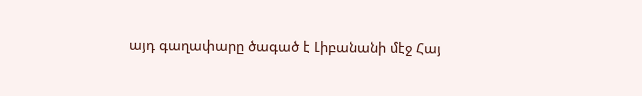այդ գաղափարը ծագած է Լիբանանի մէջ Հայ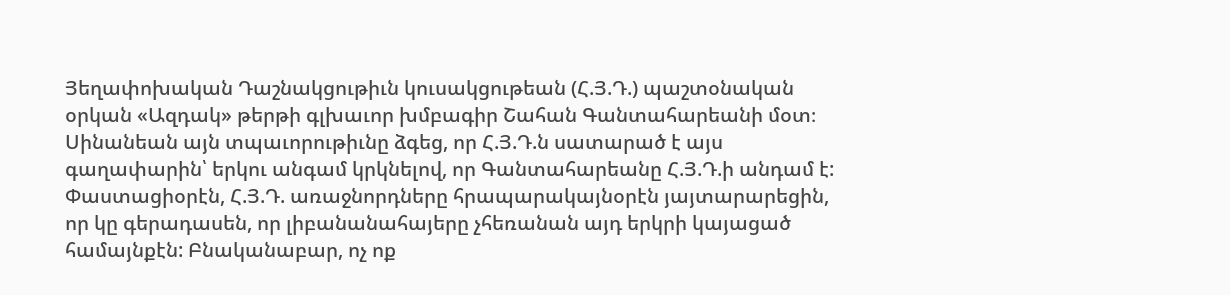Յեղափոխական Դաշնակցութիւն կուսակցութեան (Հ.Յ.Դ.) պաշտօնական օրկան «Ազդակ» թերթի գլխաւոր խմբագիր Շահան Գանտահարեանի մօտ։ Սինանեան այն տպաւորութիւնը ձգեց, որ Հ.Յ.Դ.ն սատարած է այս գաղափարին՝ երկու անգամ կրկնելով, որ Գանտահարեանը Հ.Յ.Դ.ի անդամ է: Փաստացիօրէն, Հ.Յ.Դ. առաջնորդները հրապարակայնօրէն յայտարարեցին, որ կը գերադասեն, որ լիբանանահայերը չհեռանան այդ երկրի կայացած համայնքէն: Բնականաբար, ոչ ոք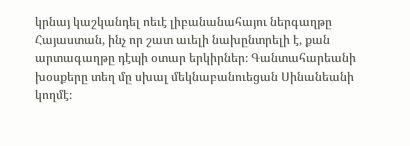կրնայ կաշկանդել ոեւէ լիբանանահայու ներգաղթը Հայաստան, ինչ որ շատ աւելի նախընտրելի է, քան արտագաղթը դէպի օտար երկիրներ։ Գանտահարեանի խօսքերը տեղ մը սխալ մեկնաբանուեցան Սինանեանի կողմէ։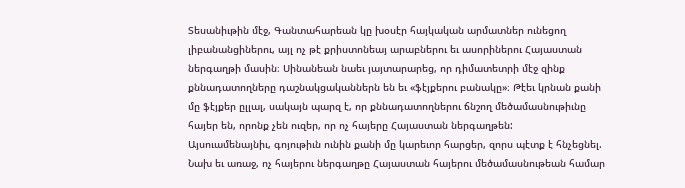Տեսանիւթին մէջ, Գանտահարեան կը խօսէր հայկական արմատներ ունեցող լիբանանցիներու, այլ ոչ թէ քրիստոնեայ արաբներու եւ ասորիներու Հայաստան ներգաղթի մասին։ Սինանեան նաեւ յայտարարեց, որ դիմատետրի մէջ զինք քննադատողները դաշնակցականներն են եւ «ֆէյքերու բանակը»։ Թէեւ կրնան քանի մը ֆէյքեր ըլլալ, սակայն պարզ է, որ քննադատողներու ճնշող մեծամասնութիւնը հայեր են, որոնք չեն ուզեր, որ ոչ հայերը Հայաստան ներգաղթեն:
Այսուամենայնիւ, գոյութիւն ունին քանի մը կարեւոր հարցեր, զորս պէտք է հնչեցնել.
Նախ եւ առաջ, ոչ հայերու ներգաղթը Հայաստան հայերու մեծամասնութեան համար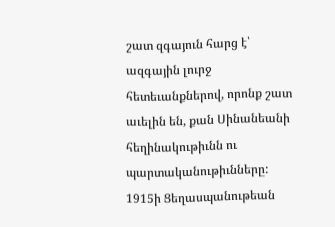շատ զգայուն հարց է՝ ազգային լուրջ հետեւանքներով, որոնք շատ աւելին են, քան Սինանեանի հեղինակութիւնն ու պարտականութիւնները: 1915ի Ցեղասպանութեան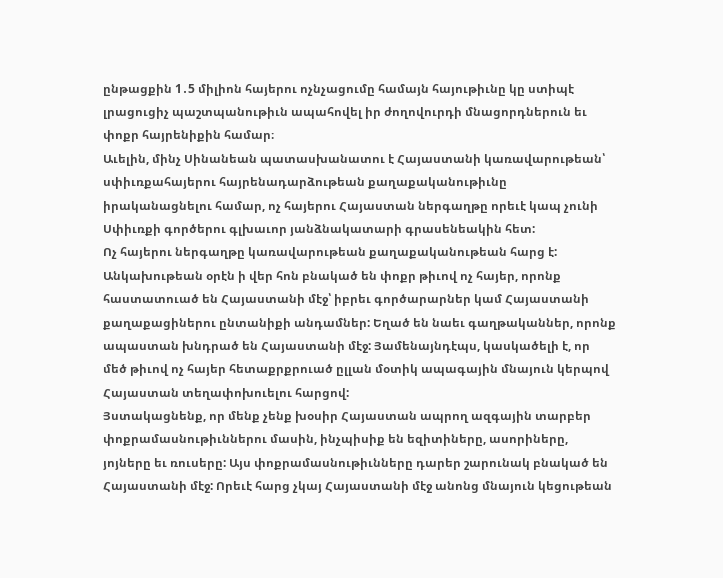ընթացքին 1․5 միլիոն հայերու ոչնչացումը համայն հայութիւնը կը ստիպէ լրացուցիչ պաշտպանութիւն ապահովել իր ժողովուրդի մնացորդներուն եւ փոքր հայրենիքին համար։
Աւելին, մինչ Սինանեան պատասխանատու է Հայաստանի կառավարութեան՝ սփիւռքահայերու հայրենադարձութեան քաղաքականութիւնը իրականացնելու համար, ոչ հայերու Հայաստան ներգաղթը որեւէ կապ չունի Սփիւռքի գործերու գլխաւոր յանձնակատարի գրասենեակին հետ:
Ոչ հայերու ներգաղթը կառավարութեան քաղաքականութեան հարց է: Անկախութեան օրէն ի վեր հոն բնակած են փոքր թիւով ոչ հայեր, որոնք հաստատուած են Հայաստանի մէջ՝ իբրեւ գործարարներ կամ Հայաստանի քաղաքացիներու ընտանիքի անդամներ: Եղած են նաեւ գաղթականներ, որոնք ապաստան խնդրած են Հայաստանի մէջ: Յամենայնդէպս, կասկածելի է, որ մեծ թիւով ոչ հայեր հետաքրքրուած ըլլան մօտիկ ապագային մնայուն կերպով Հայաստան տեղափոխուելու հարցով:
Յստակացնենք, որ մենք չենք խօսիր Հայաստան ապրող ազգային տարբեր փոքրամասնութիւններու մասին, ինչպիսիք են եզիտիները, ասորիները, յոյները եւ ռուսերը: Այս փոքրամասնութիւնները դարեր շարունակ բնակած են Հայաստանի մէջ: Որեւէ հարց չկայ Հայաստանի մէջ անոնց մնայուն կեցութեան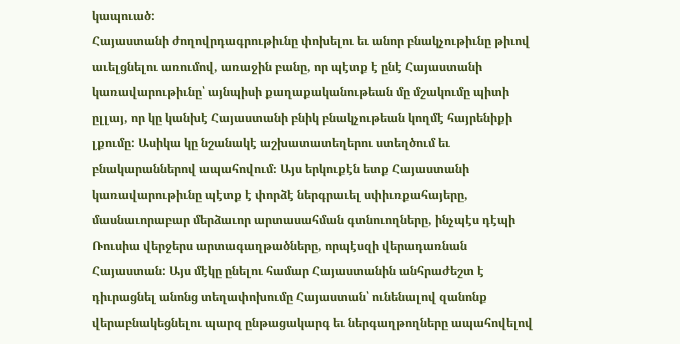կապուած:
Հայաստանի ժողովրդագրութիւնը փոխելու եւ անոր բնակչութիւնը թիւով աւելցնելու առումով, առաջին բանը, որ պէտք է ընէ Հայաստանի կառավարութիւնը՝ այնպիսի քաղաքականութեան մը մշակումը պիտի ըլլայ, որ կը կանխէ Հայաստանի բնիկ բնակչութեան կողմէ հայրենիքի լքումը: Ասիկա կը նշանակէ աշխատատեղերու ստեղծում եւ բնակարաններով ապահովում։ Այս երկուքէն ետք Հայաստանի կառավարութիւնը պէտք է փորձէ ներգրաւել սփիւռքահայերը, մասնաւորաբար մերձաւոր արտասահման գտնուողները, ինչպէս դէպի Ռուսիա վերջերս արտագաղթածները, որպէսզի վերադառնան Հայաստան: Այս մէկը ընելու համար Հայաստանին անհրաժեշտ է դիւրացնել անոնց տեղափոխումը Հայաստան՝ ունենալով զանոնք վերաբնակեցնելու պարզ ընթացակարգ եւ ներգաղթողները ապահովելով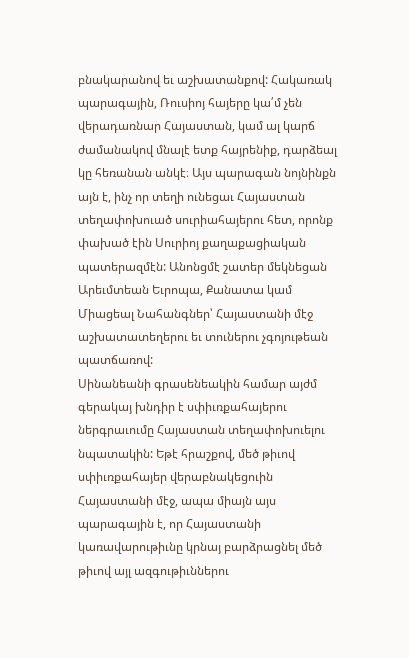բնակարանով եւ աշխատանքով: Հակառակ պարագային, Ռուսիոյ հայերը կա՛մ չեն վերադառնար Հայաստան, կամ ալ կարճ ժամանակով մնալէ ետք հայրենիք, դարձեալ կը հեռանան անկէ։ Այս պարագան նոյնինքն այն է, ինչ որ տեղի ունեցաւ Հայաստան տեղափոխուած սուրիահայերու հետ, որոնք փախած էին Սուրիոյ քաղաքացիական պատերազմէն: Անոնցմէ շատեր մեկնեցան Արեւմտեան Եւրոպա, Քանատա կամ Միացեալ Նահանգներ՝ Հայաստանի մէջ աշխատատեղերու եւ տուներու չգոյութեան պատճառով:
Սինանեանի գրասենեակին համար այժմ գերակայ խնդիր է սփիւռքահայերու ներգրաւումը Հայաստան տեղափոխուելու նպատակին: Եթէ հրաշքով, մեծ թիւով սփիւռքահայեր վերաբնակեցուին Հայաստանի մէջ, ապա միայն այս պարագային է, որ Հայաստանի կառավարութիւնը կրնայ բարձրացնել մեծ թիւով այլ ազգութիւններու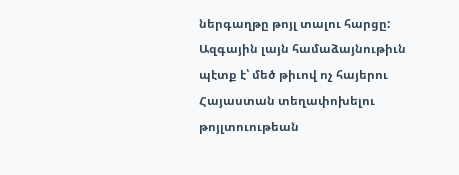ներգաղթը թոյլ տալու հարցը: Ազգային լայն համաձայնութիւն պէտք է՝ մեծ թիւով ոչ հայերու Հայաստան տեղափոխելու թոյլտուութեան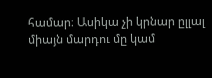համար։ Ասիկա չի կրնար ըլլալ միայն մարդու մը կամ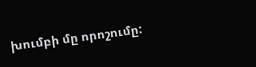խումբի մը որոշումը: